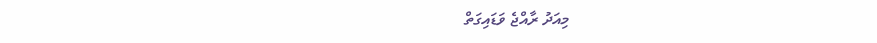މިއަދު ރާއްޖެ ވަޑައިގަތް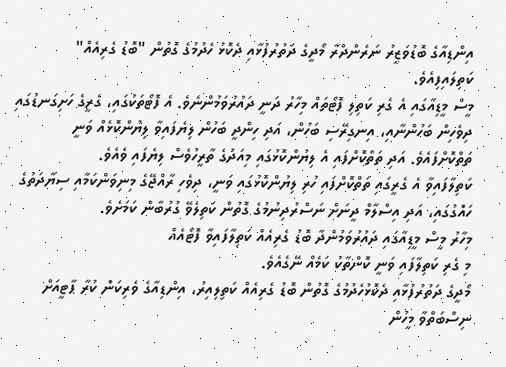އިންޑިއާގެ ބޮޑުވަޒީރު ނަރެންދްރާ މޯދީގެ ދަތުރުފުޅާއި ދެކޮޅު ހެދުމުގެ ގޮތުން "ބޮޑު ގެރިއެއް" ކަތިލައިފިއެވެ.
މީސް މީޑިއާގައި އެ ގެރި ކަތިލި ފޮޓޯތައް މިހާރު ދަނީ ދައުރުވަމުންނެވެ. އެ ފޮޓޯތަކުގައި، ގެރީގެ ހަށިގަނޑުގައި ދިވެހިން ބަހުންނާއި، އިނގިރޭސި ބަހުން، އަދި ހިންދީ ބަހުން ލިޔެފައިވާ ލިޔުންކޮޅެއް ވަނީ ތަތްކޮށްފައެވެ. އަދި ތަތްކޮށްފައި އެ ލިޔުންކޮޅުގައި މިއަދުގެ ތާރީހުވެސް ލިޔެފައި ވެއެވެ.
ކަތިލާފައިވާ އެ ގެރީގައި ތަތްކޮށްފައި ހުރި ލިޔުންކޮޅުގައި ވަނީ، ދިވެހި ރާއްޖޭގެ މިނިވަންކަމާއި ސިޔާދަތުގެ ހައްގުގައި، އަދި އިސްލާމް ދީނަށް ނަސްރުދިނުމުގެ ގޮތުން ކަތިލެވޭ ގުރުބާން ކަމަށެވެ.
މިހާރު މީސް މީޑިއާގައި ދައުރުވަމުންދާ ބޮޑު ގެރިއެއް ކަތިލާފައިވާ ފޮޓޯއެއް
މި ގެރި ކަތިލާފައި ވަނީ ކޮންތާކު ކަމެއް ނޭގެއެވެ.
މޯދީގެ ދަތުރުފުޅާއި ދެކޮޅުހެދުމުގެ ގޮތުން ބޮޑު ގެރިއެއް ކަތިލިއިރު، އިންޑިއާގެ ވެރިކަން ކުރާ ޕާޓީއަށް ނިސްބަތްވާ މީހުން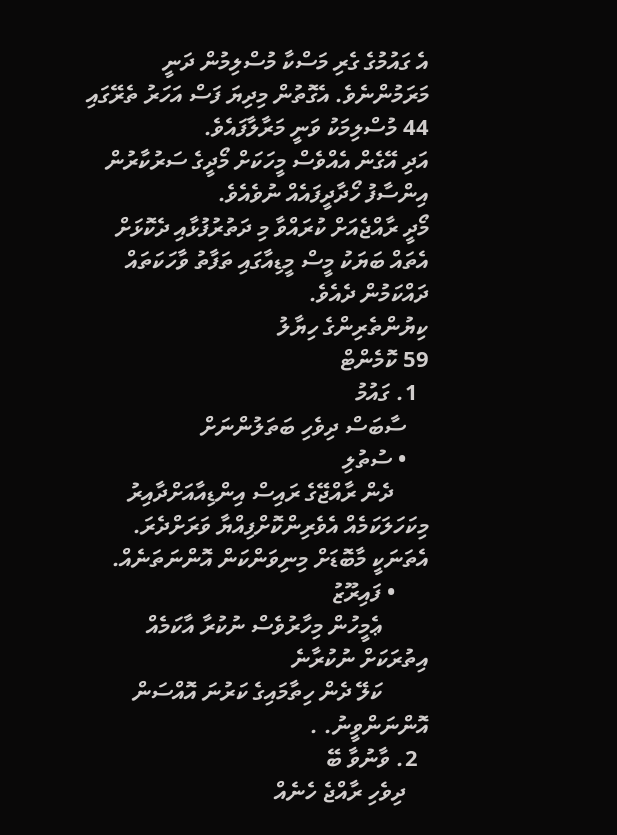އެ ގައުމުގެ ގެރި މަސްކާ މުސްލިމުން ދަނީ މަރަމުންނެވެ. އެގޮތުން މިދިޔަ ފަސް އަހަރު ތެރޭގައި 44 މުސްލިމަކު ވަނީ މަރާލާފައެވެ.
އަދި އޭގެން އެއްވެސް މީހަކަށް މޯދީގެ ސަރުކާރުން އިންސާފު ހޯދާދީފައެއް ނުވެއެވެ.
މޯދީ ރާއްޖެއަށް ކުރައްވާ މި ދަތުރުފުޅާއި ދެކޮޅަށް އެތައް ބަޔަކު މީސް މީޑިއާގައި ތަފާތު ވާހަކަތައް ދައްކަމުން ދެއެވެ.
ކިޔުންތެރިންގެ ހިޔާލު
59 ކޮމެންޓް
  1. ގައުމު
    ސާބަސް ދިވެހި ބަތަލުންނަށް
    • ސުތުލި
      ދެން ރާއްޖޭގެ ރައިސް އިންޑިއާއަށްދާއިރު މިކަހަލަކަމެއް އެވެރިންކޮށްފިއްޔާ ވަރަށްދެރަ. އެތަނަކީ މާބޮޑަށް މިނިވަންކަން އޮންނަތަނެއް.
      • ފައިރޫޒު
        ޢެމީހުން މިހާރުވެސް ނުކުރާ އާކަމެއް އިތުރަކަށް ނުކުރާނެ
        ކަލޭ ދެން ހިތާމައިގެ ކަރުނަ އޮއްސަން އޮންނަންވީނު. .
  2. ވާނުވާ ބޭ
    ދިވެހި ރާއްޖެ ހެނެއް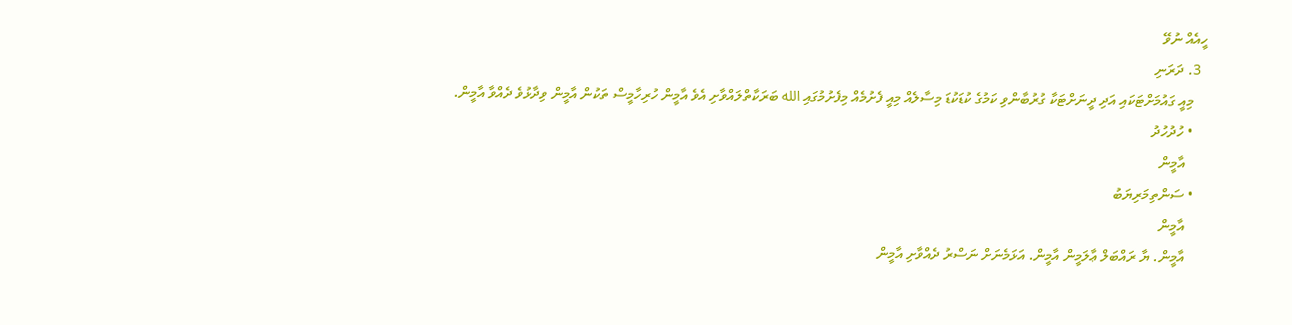ހީއެއް ނުވޭ
  3. ދަރަނި
    މިއީ ގައުމަށްޓަކައި އަދި ދީނަށްޓަކާ ގުރުބާންވި ކަމުގެ ކުޑަކުޑަ މިސާލެއް މިއީ ފެށުމެއް މިފެށުމުގައި الله ބަރަކާތްލައްވާށި އެވެ އާމީން ހުރިހާމީސް ތަކުން އާމީން ވިދާޅުވެ ދެއްވާ އާމީން.
    • ހުދުހުދު
      އާމީން
    • ސަންތިމަރިޔަބު
      އާމީން
      އާމީން. ޔާ ރައްބަލް ޢާލަމީން އާމީން. އަޅަމެނަށް ނަސްރު ދެއްވާށި އާމީން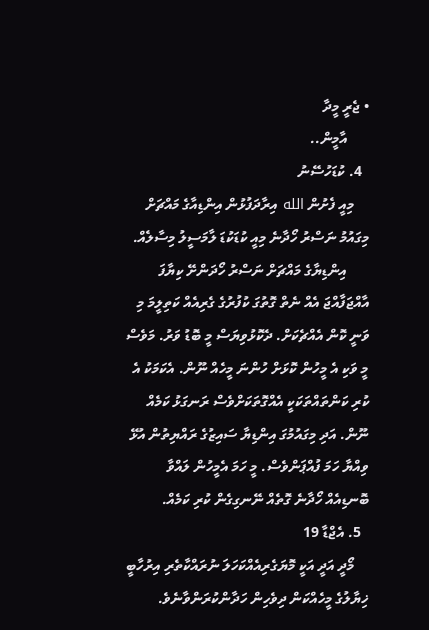• ޖެރީ މީދާ
      އާމީން..
  4. ކުޑަހުސޭނު
    މިއީ ފެށުން الله އިރާދަފުޅުން އިންޑިއާގެ މައްޗަށް މިގައުމު ނަސްރު ހޯދާނެ މިއީ ކުޑަކުޑަ ލާމަސީލު މިސާލެއް.
      އިންޑިޔާގެ މައްޗަށް ނަސްރު ހޯދަންށޭ ކިޔާފަ އާއްޖަފާއްޖަ އެއް ނެތް ގޮތުގަ ކުފުރުގެ ގެރިއެއް ކަތިލީމަ މި ވަނީ ކޮން އެއްޗެކަށް. ދެކޮޅުވިޔަސް މީ ބޮޑު ވަރު. މަވެސް މީ ވަކި އެ މީހުން ކޮޅަށް ހުންނަ މީހެއް ނޫން. އެކަމަކު އެ ކުރި ކަންތައްތަކަކީ އެއްގޮތަކަށްވެސް ރަނގަޅު ކަމެއް ނޫން. އަދި މިގައުމުގަ އިންޑިޔާ ސައިޒުގެ ރައްޔިތުން އުޅޭ ވިއްޔާ ހަމަ ފުއްޕަންވެސް. މީ ހަމަ އެމީހުން ލައްވާ ބޮނޑިއެއް ހޯދާނެ ގޮތެއް ނޭނގިގެން ކުރި ކަމެއް.
  5. އެޖްޑާ 19
    މޯދީ އަދީ އަކީ މޮޔަގެރިއެއްކަހަލަ ނުރައްކާތެރި އިރުހާބީ ޚިޔާލުގެ މީހެއްކަން ދިވެހިން ހަދާންކުރަންވާނެވެ.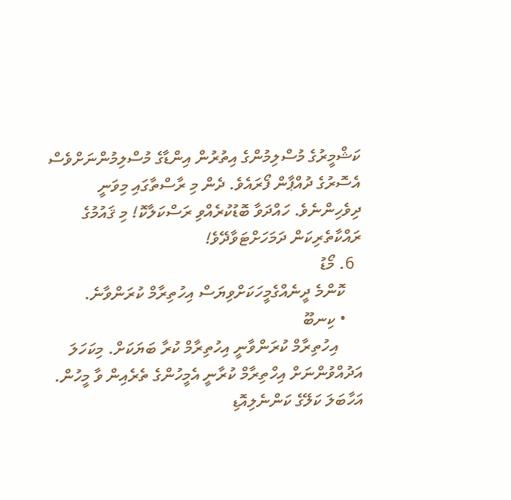ކަޝްމީރުގެ މުސްލިމުންގެ އިތުރުން އިންޑާގެ މުސްލިމުންނަށްވެސް އެސޮރުގެ ދުއްޕާން ފޯރައެވެ. ދެން މި ރާސްތާގައި މިވަނީ ދިވެހިންނެވެ. ހައްދަވާ ބޮޑުކުރެއްވި ރަސްކަލާކޮ! މި ޤައުމުގެ ރައްކާތެރިކަން ދަމަހަށްޓަވާދޭވެ!
  6. މޯޑު
    ކޮންމެ ދީނެއްގެމީހަކަށްވިޔަސް އިހުތިރާމް ކުރަންވާނެ.
    • ކިނބޫ
      އިހުތިރާމް ކުރަންވާނީ އިހުތިރާމް ކުރާ ބަޔަކަށް. މިކަހަލަ އަދުއްވުންނަށް އިހްތިރާމް ކުރާނީ އެމީހުންގެ ތެރެއިން ވާ މީހުން. އަހާބަލަ ކަލޭގެ ކަންނެލިއޮޑި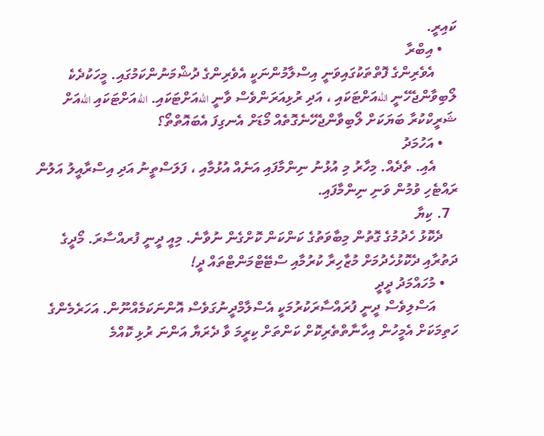ކައިރީ.
    • އިބްރާ
      އެވެރިންގެ ފޮތްތަކުގައިވަނީ އިސްލާމުންނަކީ އެވެރިންގެ ދުޝްމަނުންކަމުގައި. މީހަކުދެކެ ލޯބިވާންޖެހޭނީ اللهއަށްޓަކައި ، އަދި ރުޅިއަރަންވެސް ވާނީ اللهއަށްޓަކައި. اللهއަށްޓަކައި اللهއަށް ޝަރީކްކުރާ ބަޔަކަށް ލޯބިވާންޖެހޭނެގޮތެއް މޯޑަށް އެނގިފަ އެބައޮތްތޯ؟
    • އަހުމަދު
      އެއި. ތެދެއް. މިހާރު މި އުޅުނު ނިންމާފައި އަނެއް އުޅުމާއި ، ފަލަސްތީނު އަދި އިސްރާއީލު އަލުން ރައްޓެހި ވުމުން ވަނި ނިންމާފައި.
  7. ކިޔާ
    ދެކޮޅު ހެދުމުގެ ގޮތުން މިބާވަތުގެ ކަންކަން ކޮށްގެން ނުވާނެ. މިއީ ދީނީ ފުރއްސާރަ. މޯދީގެ ދަތުރާއި ދެކޮޅުހެދުމަށް މުޒާހިރާ ކުރުމާއި ސްޓޭޓްމަންޓްތައް ދީ!
    • މުހައްމަދު ދީދީ
      އަސްލިވެސް ދީނީ ފުރައްސާރަކުރުމަކީ އެސްލާމްދީނުގަވެސް އޮންނަކަމެއްނޫން. އަހަރެމެންގެ ހަތިމަކަށް އެމީހުން އިހާނާތްތެރިކޮށް ކަންތަށް ކިރީމަ ވާ ދެރަޔާ އަންނަ ރުޅި ކޮއްމެ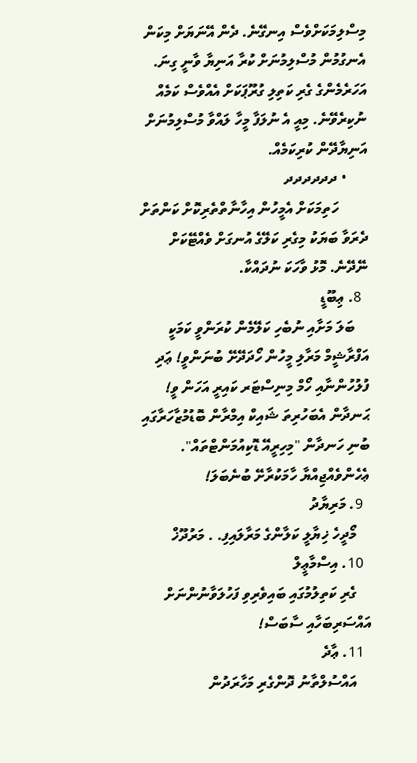މިސްލިމަކަށްވެސް އިނގޭނެ. ދެން އޭނަޔަށް މިކަން އެނގުމުން މުސްލިމުނަށް ކުރާ އަނިޔާ ވާނީ ގިނަ. އަހަރެމެންގެ ގެރި ކަތިލި ގުރޫޕަކަށް އެއްވެސް ކަމެއް ނުކިރެވޭނެ. މިއީ އެ ނުލަފާ މީހާ ލައްވާ މުސްލިމުނަށް އަނިޔާދޭން ކުރިކަމެއް.
      • ދދދދދދ
        ހަތިމަކަށް އެމީހުން އިހާނާތްތެރިކޮށް ކަންތަށް ދެރަވާ ބަޔަކު މިގެރި ކަލޭގެ އުނގަށް ވެއްޓޭކަށް ނޭދޭނެ. މޮޅު ވާހަކަ ނުދައްކާ.
  8. ޢިބޫޑީ
    ބަލަ މަށާއި ނުބެހި ކަލޭމެން ކުރަންވީ ކަމަކީ އަފްރާޝީމް މަރާލި މީހުން ހޯދަދޭށޭ ބުނަންވީ! ޢަދި ފުލުހުންނާއި ހޯމް މިނިސްޓަރ ކައިރީ އަހަން ވީ! ޙަނދާން އެބަހުރިތަ ޝައިކް އިމްރާން ބޮޑުމުޒާހަރާގައި ބުނި ހަނދާން "މިހިރީއޭ ޑޮކިއުމަންޓްތައް". ޢެހެންވެއްޖިއްޔާ ހާމަކުރާށޭ ބުނެބަލަ!
  9. މަރިޔާދު
    މޯދީހެ ޚިޔާލީ ކަލާންގެ މަރާލައިފި. . މަރުދޫޚް
  10. އިސްމާޢީލް
    ގެރި ކަތިލުމުގައި ބައިވެރިވި ފަހުލަވާނުންނަށް އައްސަރިބަހާއި ސާބަސް!
  11. ޢާދެ
    އައްސުލްތާނު ދޮންގެރި މަހާރަދުން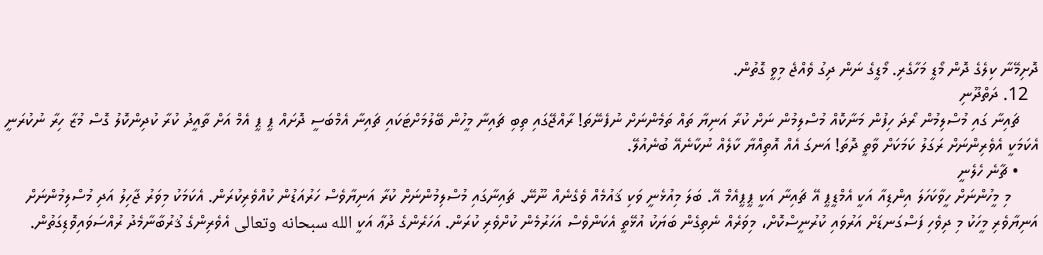ދޮށިމޭނާ ކިލެގެ ދޮން މޯޑީ މަހާގެރި. މޯޑީގެ ނަން ދިގު ވެއްޖެ މިވީ ގޮތުން.
  12. ދަތްދޫނި
    ޗައިނާ ގައި މުސްލިމުން ރޯދަ ހިފުން މަނާކޮއް މުސްލިމުން ނަށް ކުރާ އަނިޔާ ތައް ތަމެންނަށް ނުފެނޭތަ! ރާއްޖޭގައި ތިބި ޗައިނާ މީހުން ބޭލުމަށްޓަކައި ޗައިނާ އެމްބަސީ ދޮށައް ޕީ ޕީ އެމް އަށް ތާއީދު ކުރާ ކުދިންކޮލު ގޮސް މުޒާ ހިރާ ނުކުރަނީ އެކަމަކީ އެވެރިންނަށް ރަގަލު ކަމަކަށް ވާތީ ދޮތަ! އަނގަ އެއް އޮތިއްޔާ ކާލެއް ނުކާނެއޭ ބުނެއުލޭ.
    • ޗާނެ ހެލެނީ
      މި މީހުންނަށް ހީވާކަހަލަ އިންޑިއާ އަކީ އެމްޑީޕީ އޭ ޗައިނާ އަކީ ޕީޕީއެމް އޭ. ބަލަ މިއުޅެނީ ވަކި ޤައުމެއް ވެގެނެއް ނޫނޭ. ޗައިނާގައި މުސްލިމުންނަށް ކުރާ އަނިޔާވެސް ހަރުއަޑުން ކުއްވެރިކުރަން. އެކަމަކު މިވަރު ޖާހިލު އަދި މުސްލިމުންނަށް އަނިޔާވެރި މީހަކު މި ދިވެހި ފަސްގަނޑަށް އަރުވައި ކުރުނީސްކޮށް، މިވަރެއް ނެތިގެން ބަޔަކު އުޅޭތީ އެކަންވެސް އަހަރުމެން ކުށްވެރި ކުރަން. އަހަރެންގެ ދުޢާ އަކީ الله سبحانه وتعالى އެވެރިންގެ ޤުރުބާނާމެދު ރުއްސަވައިވޮޑިގަތުން.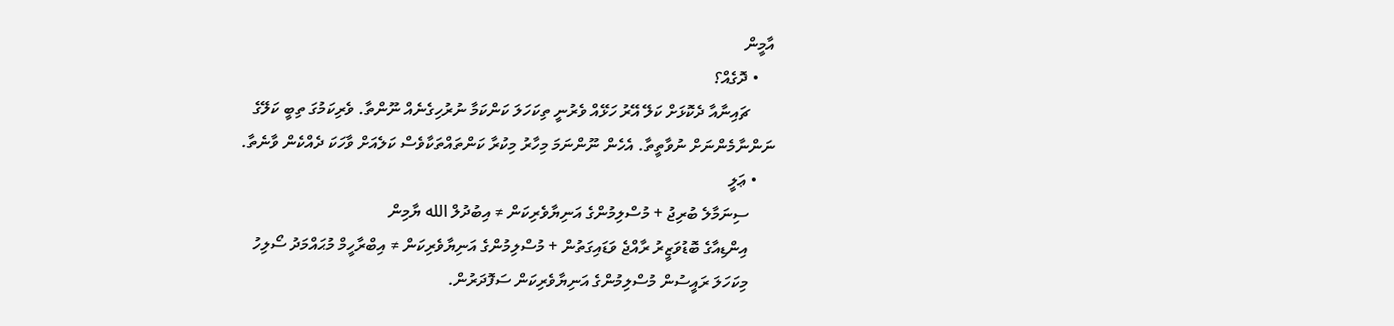އާމީން
    • ދޮގެއް؟
      ޗައިނާއާ ދެކޮޅަށް ކަލޭ އޭރު ހަޅޭއް ވެރުނީ ތިކަހަލަ ކަންކަމާ ނުރުހިގެނެއް ނޫންތާ. ވެރިކަމުގަ ތިބީ ކަލޭގެ ނަންނާމެންނަށް ނުވާތީތާ. އެހެން ނޫންނަމަ މިހާރު މިކުރާ ކަންތައްތަކާވެސް ކަލެއަށް ވާހަކަ ދެއްކެން ވާނެތާ.
    • ޢަލީ
      ސިނަމާލެ ބުރިޖު + މުސްލިމުންގެ އަނިޔާވެރިކަން ≠ އިބުދުލް الله ޔާމިން
      އިންޑިއާގެ ބޮޑުވަޒީރު ރާއްޖެ ވަޑައިގަތުން + މުސްލިމުންގެ އަނިޔާވެރިކަން ≠ އިބްރާހީމް މުޙައްމަދު ސޯލިހު
      މިކަހަލަ ރައީސުން މުސްލިމުންގެ އަނިޔާވެރިކަން ސަފޮދަރުން.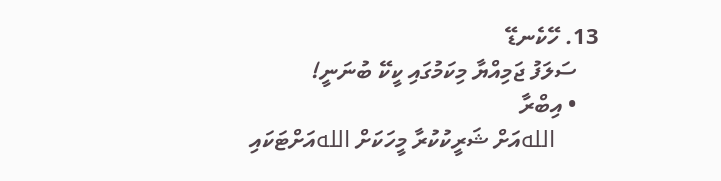13. ހޭކެނޑޭ
    ސަލަފު ޖަމިއްޔާ މިކަމުގައި ކީކޭ ބުނަނީ!
    • އިބްރާ
      اللهއަށް ޝަރީކުކުރާ މީހަކަށް اللهއަށްޓަކައި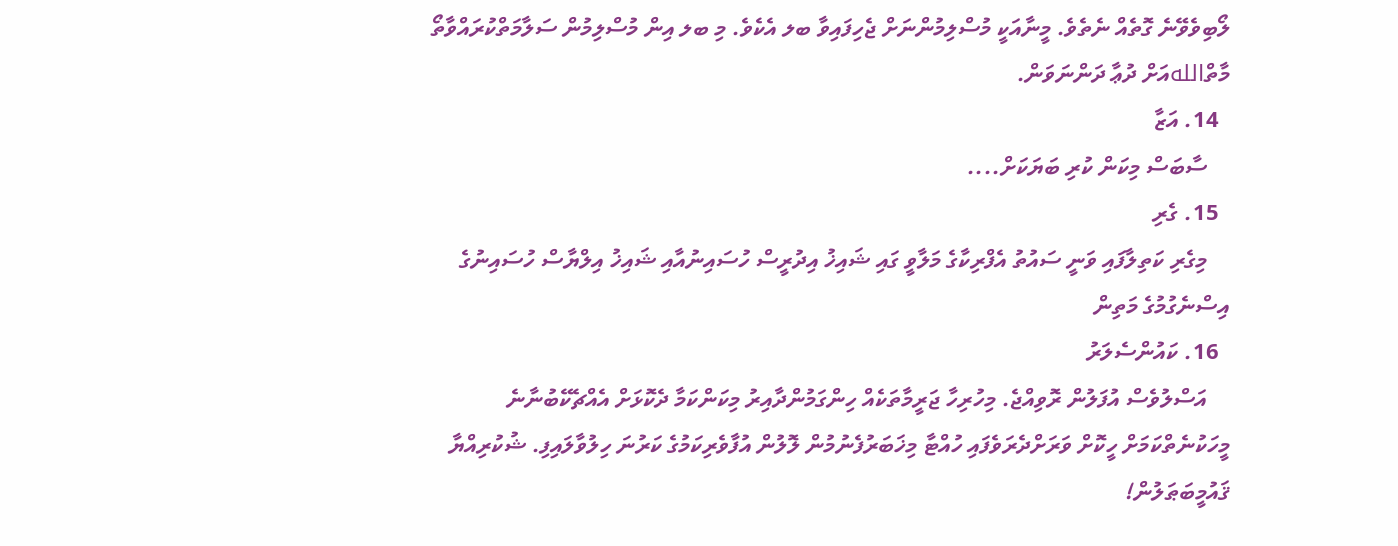ލޯބިވެވޭނެ ގޮތެއް ނެތެވެ. މީނާއަކީ މުސްލިމުންނަށް ޖެހިފައިވާ ބލ އެކެވެ. މި ބލ އިން މުސްލިމުން ސަލާމަތްކުރައްވާތޯ މާތްاللهއަށް ދުޢާ ދަންނަވަން.
  14. އަޒާ
    ސާބަސް މިކަން ކުރި ބަޔަކަށް....
  15. ގެރި
    މިގެރި ކަތިލާފައި ވަނީ ސައުތު އެފްރިކާގެ މަލާވީ ގައި ޝައިޚު އިދުރީސް ހުސައިނުއާއި ޝައިޚު އިލްޔާސް ހުސައިނުގެ އިސްނެގުމުގެ މަތިން
  16. ކައުންސެލަރު
    އަސްލުވެސް އުފަލުން ރޮވިއްޖެ. މިހުރިހާ ޖަރީމާތަކެއް ހިންގަމުންދާއިރު މިކަންކަމާ ދެކޮޅަށް އެއްޗެކޭބުނާނެ މީހަކުނެތްކަމަށް ހީކޮށް ވަރަށްދެރަވެފައި ހުއްޓާ މިޚަބަރުފެނުމުން ލޮލުން އުފާވެރިކަމުގެ ކަރުނަ ހިލުވާލައިފި. ޝުކުރިއްޔާ ޤައުމީބަޠަލުން!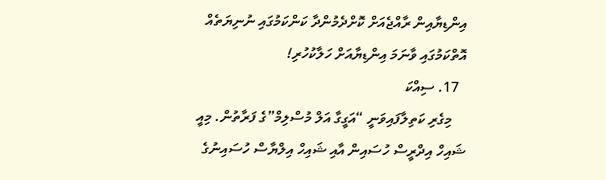އިންޑިޔާއިން ރާއްޖެއަށް ކޮށްދެމުންދާ ކަންކަމުގައި ނުނިޔަތެއް އޮތްކަމުގައި ވާނަމަ އިންޑިޔާއަށް ހަލާކުހުރި!
  17. ސިއްކަ
    މިގެރި ކަތިލާފައިވަނީ “އަގީގާ އަލް މުސްލިމް”ގެ ފަރާތުން. މިއީ ޝައިހް އިދްރީސް ހުސައިން އާއި ޝައިހް އިލްޔާސް ހުސައިނުގެ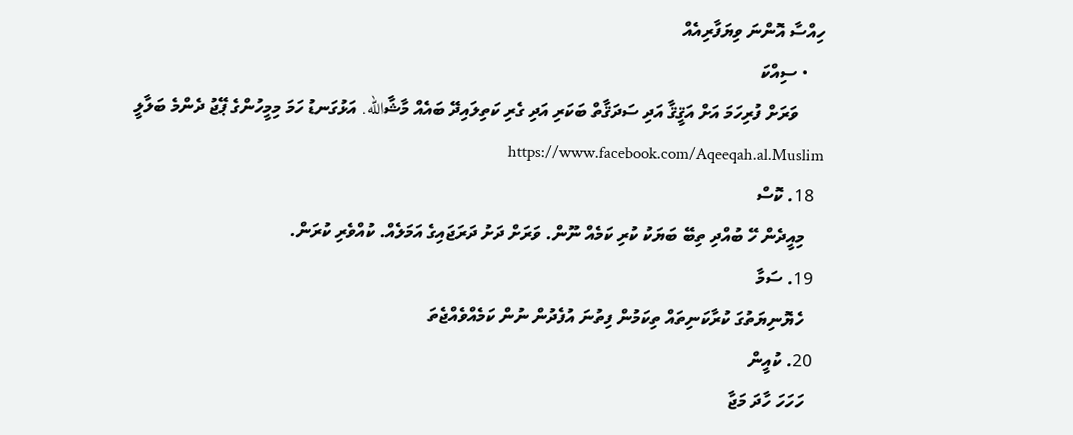ހިއްސާ އޮންނަ ވިޔަފާރިއެއް
    • ސިއްކަ
      ވަރަށް ފުރިހަމަ އަށް އަޤީޤާ އަދި ސަދަޤާތް ބަކަރި އަދި ގެރި ކަތިލައިދޭ ބައެއް މާޝާالله. އަޅުގަނޑު ހަމަ މިމީހުންގެ ޕޭޖު ދެންމެ ބަލާލީ https://www.facebook.com/Aqeeqah.al.Muslim
  18. ކޮސް
    މިއީދެން ހޭ ބުއްދި ތިބޭ ބަޔަކު ކުރި ކަމެއް ނޫން. ވަރަށް ދަށު ދަރަޖައިގެ އަމަލެއް. ކުއްވެރި ކުރަން.
  19. ސަމާ
    ހެޔޮނިޔަތުގަ ކުރާކަނިތައް ތިކަމުން ފިތުނަ އުފެދުން ނުން ކަމެއްވެއްޖެތަ
  20. ކުއީން
    ހަހަހަ ހާދަ މަޖާ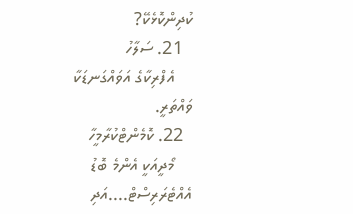ކުދިންކޮޅެކޭ?
  21. ސަލާހު
    އެފްރިކާގެ އަވައްގަނޑަކާ ވައްތަރީ.
  22. ކޮމެންޓްކުރާމީހާ
    މޯދީއަކީ އެންމެ ބޮޑު އެއްޓެރަރިސްޓް....އަދި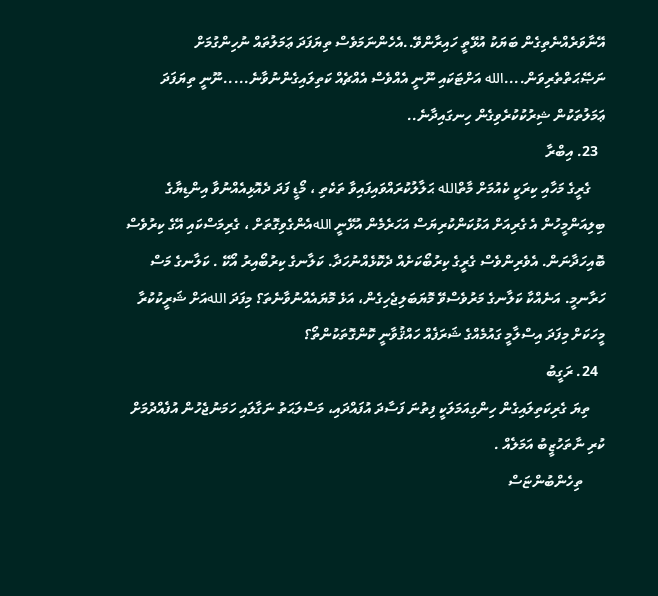އޭނާވަރެއްނެތިގެން ބަޔަކު އުޅޭތީ ހައިރާންވޭ..އެހެންނަމަވެސް ތިޔަފަދަ ޢަމަލުތައް ނުހިންގުމަށް ނަޞޭޙަތްތެރިވަން....الله އަށްޓަކައި ނޫނީ އެއްވެސް އެއްޗެއް ކަތިލައިގެންނުވާނެ.....ނޫނީ ތިޔަފަދަ ޢަމަލުތަކުން ޝިރުކުކުރެވިގެން ހިނގައިދާނެ..
  23. އިބްރާ
    ގެރީގެ މަހާއި ކިރަކީ ކެއުމަށް މާތްالله ޙަލާލުކުރައްވައިފައިވާ ތަކެތި ، މޯޑީ ފަދަ ދެއޮޅިއެއްނުވާ އިންޑިޔާގެ ބިލިއަންމީހުން އެ ގެރިއަށް އަޅުކަންކުރިޔަސް އަހަރެމެން އުޅޭނީ اللهއެންގެވިގޮތަށް ، ގެރިމަސްކައި އޭގެ ކިރުވެސް ބޮއިހަދާނަން. އެވެރިންވެސް ގެރީގެ ކިރުބޯކަށެއް ދެކޮޅެއްނުހަދާ. ކަލާނގެ ކިރުބޯއިރު އޯކޭ . ކަލާނގެ މަސް ހަރާނމީ. އަނެއްކާ ކަލާނގެ މަރުވެސްވޭ މޮޔަބަލިޖެހިގެން، އަޅެ މޮޔައެއްނުވާނެތަ؟ މިފަދަ اللهއަށް ޝަރީކުކުރާ މީހަކަށް މިފަދަ އިސްލާމީ ގައުމެއްގެ ޝަރަފެއް ހައްޤުވާނީ ކޮންގޮތަކުންތޯ؟
  24. ރަގީބު
    ތިޔަ ގެރިކަތިލައިގެން ހިންގިއަމަލަކީ ފިތުނަ ފަސާދަ އުފައްދައި، މަސްލަޙަތު ނަގާލައި ހަމަނުޖެހުން އުފެއްދުމަށް ކުރި ނާތަހުޒީބު އަމަލެއް .
      ތިހެންބުންޏަސް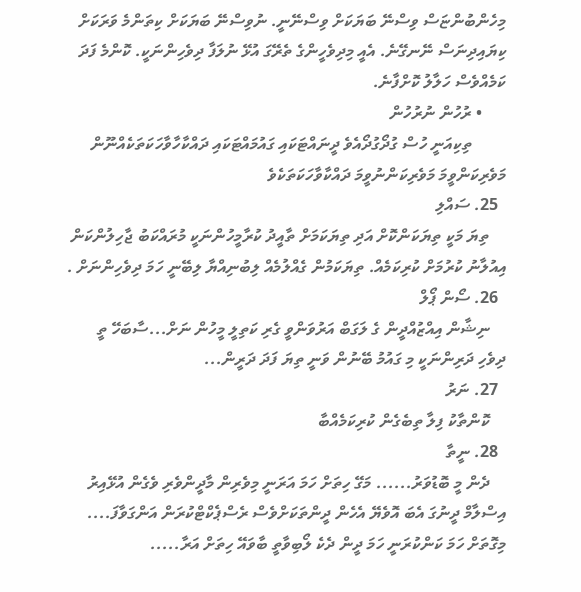މިހެންބުންޏަސް ވިސްނޭ ބަޔަކަށް ވިސްނޭނީ. ނުވިސްނޭ ބަޔަކަށް ކިތަންމެ ވަރަކަށް ކިޔައިދިނަސް ނޭނގޭނެ. އެއީ މިދިވެހީންގެ ތެރޭގަ އުޅޭ ނުލަފާ ދިވެހިންނަކީ. ކޮންމެ ފަދަ ކަމެއްވެސް ހަލާލު ކޮށްފާނެ.
      • ރުހުން ނުރުހުން
        ތިކިއަނީ ހުސް ގުދޯގުދޯއެވެ ދީނައްޓަކައި ގައުމައްޓަކައި ދައްކާހާވާހަކަތަކެއްނޫން މަވެރިކަންވީމަ މަވެރިކަންނުވީމަ ދައްކާވާހަކަތަކެވެ
  25. ސައްލި
    ތިޔަ މަކީ ތިޔަކަންކޮށް އަދި ތިޔަކަމަށް ތާއީދު ކުރާމީހުންނަކީ މުރައްކަބު ޖާހިލުންކަން އިއުލާނު ކުރުމަށް ކުރިކަމެއް. ތިޔަކަމުން ގެއްލުމެއް ލިބުނިއްޔާ ލިބޭނީ ހަމަ ދިވެހިންނަށް .
  26. ސޯން ޕޯލް
    ނިޝާން އިއްޒުއްދީން ގެ ލަގަބް އަރުވަންވީ ގެރި ކަތިލީ މީހުން ނަށް...ސާބަހޭ ތީ ދިވެހި ދަރިންނަކީ މި ގައުމު ބޭނުން ވަނީ ތިޔަ ފަދަ ދަރީން...
  27. ނަރު
    ކޮންތާކު ފިލާ ތިބެގެން ކުރިކަމެއްބާ
  28. ނީތާ
    ދެން މީ ބޮޑުވަރު...... މަގޭ ހިތަށް ހަމަ އަރަނީ މިވެރިން މާދީންވެރި ވެގެން އުޅޭއިރު އިސްލާމް ދީނުގަ އެބަ އޮވެޔޭ އެހެން ދީންތަކަށްވެސް ރެސްޕެކްޓްކުރަން އަންގަވާފަ.... މިގޮތަށް ހަމަ ކަންކުރަނީ ހަމަ ދީން ދެކެ ލޯބިވާތީ ބާވައޭ ހިތަށް އަރާ.....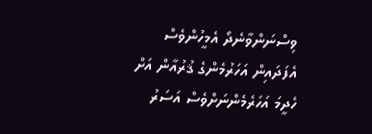ވިސްނަންވާނެދޯ އެމީހުންވެސް އެފަދައިން އަހަރުމެންގެ ޤުރުއާން އަށް ހެދީމަ އަހަރެމެންނަށްވެސް އަސަރު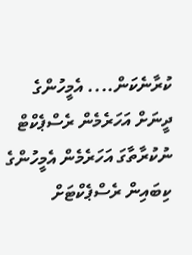ކުރާނެކަން.... އެމީހުންގެ ދީނަށް އަހަރެމެން ރެސްޕެކްޓް ނުކުރާތާގަ އަހަރެމެން އެމީހުންގެ ކިބައިން ރެސްޕެކްޓަށް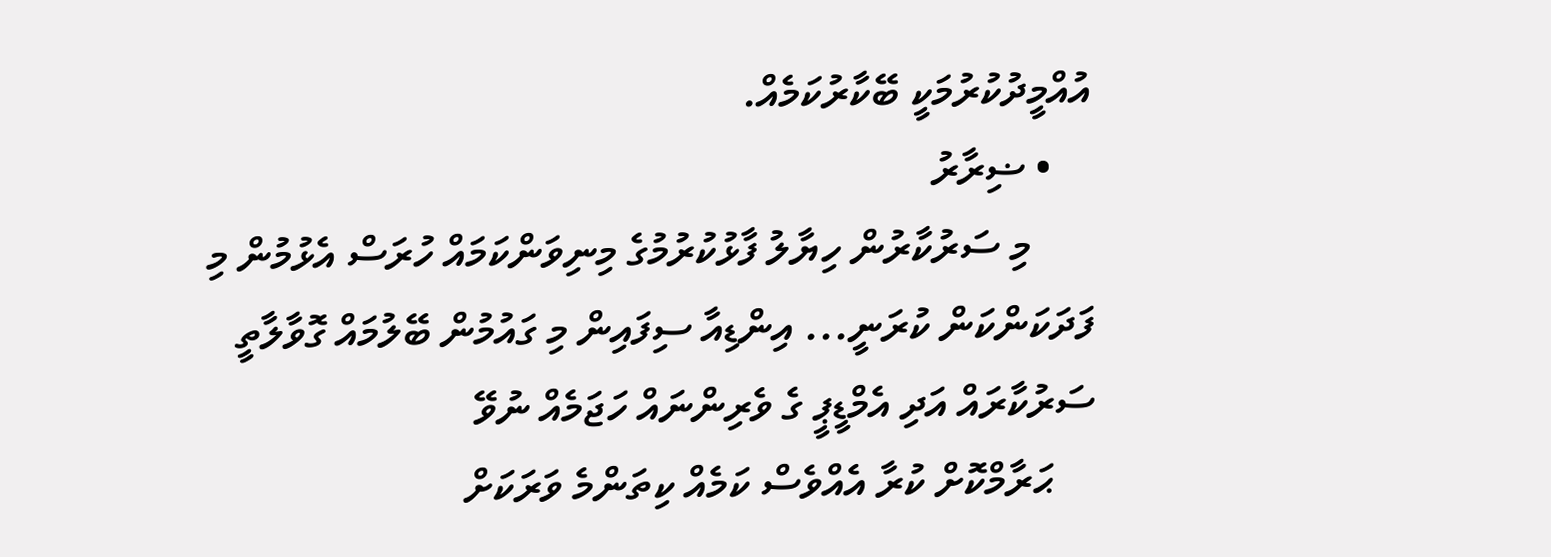އުއްމީދުކުރުމަކީ ބޭކާރުކަމެއް.
    • ޟިރާރު
      މި ސަރުކާރުން ހިޔާލު ފާޅުކުރުމުގެ މިނިވަންކަމައް ހުރަސް އެޅުމުން މި ފަދަކަންކަން ކުރަނީ... އިންޑިއާ ސިފައިން މި ގައުމުން ބޭލުމައް ގޮވާލާތީ ސަރުކާރައް އަދި އެމްޑީޕީ ގެ ވެރިންނައް ހަޖަމެއް ނުވޭ
    ޙަރާމްކޮށް ކުރާ އެއްވެސް ކަމެއް ކިތަންމެ ވަރަކަށް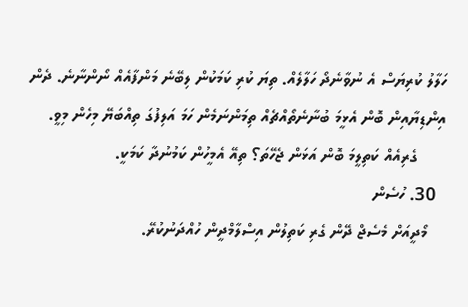ހަލާލު ކުރިޔަސް އެ ނުވާނެދޯ ހަލާލެއް. ތިޔަ ކުރި ކަމަކުން ލިބޭނެ މަންފާއެއް ނޯންނާނެ. ދެން އިންޑިޔާއިން ބޮން އެޅީމަ ބުނާނެތޯއްޗެއް ތިމަންނަމެން ހަމަ އަލިފުގަ ތިއްބަޔޭ މިހެން މިވީ.
      ގެރިއެއް ކަތިލީމަ ބޮން އަޅަން ޖެހޭތަ؟ ތިއޭ އެމީހުން ކަމުނުދާ ކަމަކީ.
  30. ހުސެން
    މޯދީއަށް މެސެޖް ދޭން ގެރި ކަތިލުން އިސްލާމްދީން ހުއްދަނުކުރޭ.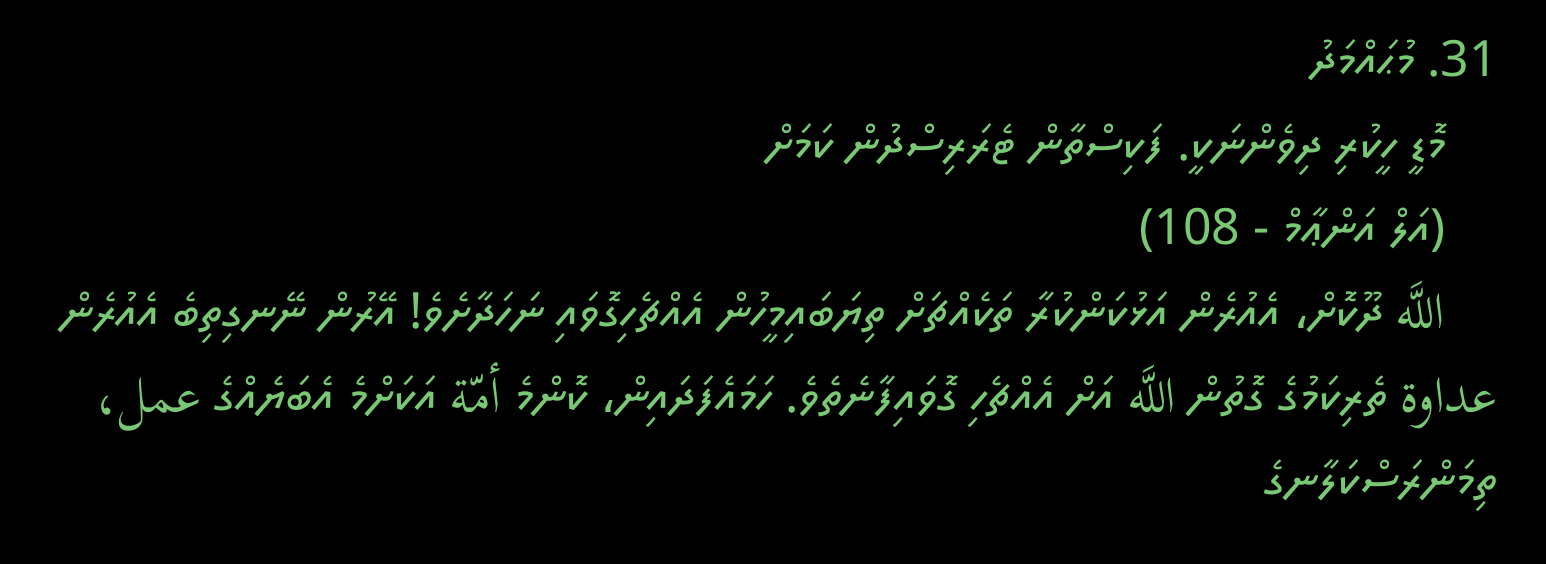31. މުޙައްމަދު
    މޮޑީ ހީކުރި ދިވެންނަކީ. ފަކިސްތާން ޓެރަރިސްދުން ކަމަށް
    (އަލް އަންޢާމް - 108)
    اللَّه ދޫކޮށް، އެއުރެން އަޅުކަންކުރާ ތަކެއްޗަށް ތިޔަބައިމީހުން އެއްޗެހިގޮވައި ނަހަދާށެވެ! އޭރުން ނޭނގިތިބެ އެއުރެން عداوة ތެރިކަމުގެ ގޮތުން اللَّه އަށް އެއްޗެހި ގޮވައިފާނެތެވެ. ހަމައެފަދައިން، ކޮންމެ أمّة އަކަށްމެ އެބަޔެއްގެ عمل، ތިމަންރަސްކަލާނގެ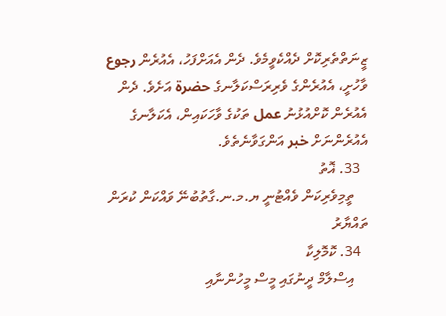ޒީނަތްތެރިކޮށް ދެއްކެވީމެވެ. ދެން އެއަށްފަހު، އެއުރެން رجوع ވާހުށީ، އެއުރެންގެ ވެރިރަސްކަލާނގެ حضرة އަށެވެ. ދެން އެއުރެން ކޮށްއުޅުނު عمل ތަކުގެ ވާހަކައިން، އެކަލާނގެ އެއުރެންނަށް خبر އަންގަވާނެތެވެ.
  33. ޣޮތު
    ތީމިވެރިކަން ވެއްޓުނީ ޔ.މ.ނ.ގާތުބުނޭ ވައްކަން ކުރަން ތައްޔާރު
  34. ކޮމޮލިކާ
    އިސްލާމް ދީނުގައި މީސް މީހުންނާއި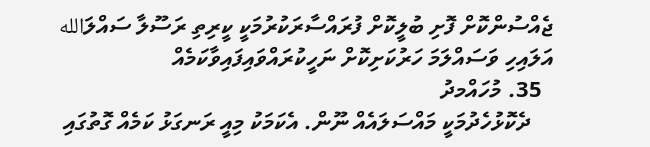ޖެއްސުންކޮށް ފޮށި ބުލީކޮށް ފުރައްސާރަކުރުމަކީ ކީރިތި ރަސޫލާ ސައްލަالله އަލައިހި ވަސައްލަމަ ހަރުކަށިކޮށް ނަހީކުރައްވައިފައިވާކަމެއް
  35. މުހައްމދު
    ދެކޮޅުހެދުމަކީ މައްސަލައެއް ނޫން. އެކަމަކު މިއީ ރަނގަޅު ކަމެއް ގޮތުގައި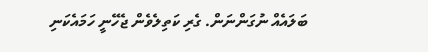ބަލައެއް ނުގަންނަން. ގެރި ކަތިލެވެން ޖެހޭނީ ހަމައެކަނި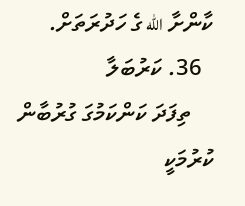ކާންށާ الله ގެ ހަދުރަތަށް.
  36. ކަރުބަލާ
    ތިފަދަ ކަންކަމުގަ ގުރުބާން ކުރުމަކީ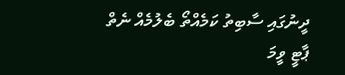ދީނުގައި ސާބިތު ކަމެއްތޯ ބެލުމެއް ނެތް ޕާޓީ ވީމަ